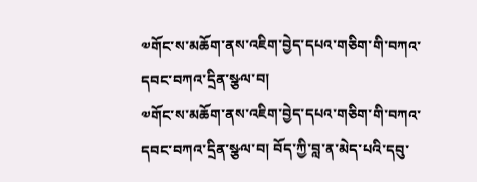༧གོང་ས་མཆོག་ནས་འཇིག་བྱེད་དཔའ་གཅིག་གི་བཀའ་དབང་བཀའ་དྲིན་སྩལ་བ།
༧གོང་ས་མཆོག་ནས་འཇིག་བྱེད་དཔའ་གཅིག་གི་བཀའ་དབང་བཀའ་དྲིན་སྩལ་བ། བོད་ཀྱི་བླ་ན་མེད་པའི་དབུ་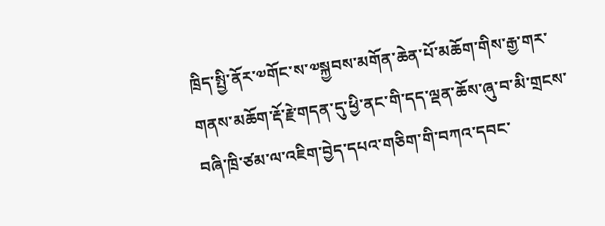ཁྲིད་སྤྱི་ནོར་༧གོང་ས་༧སྐྱབས་མགོན་ཆེན་པོ་མཆོག་གིས་རྒྱ་གར་གནས་མཆོག་རྡོ་རྗེ་གདན་དུ་ཕྱི་ནང་གི་དད་ལྡན་ཆོས་ཞུ་བ་མི་གྲངས་བཞི་ཁྲི་ཙམ་ལ་འཇིག་བྱེད་དཔའ་གཅིག་གི་བཀའ་དབང་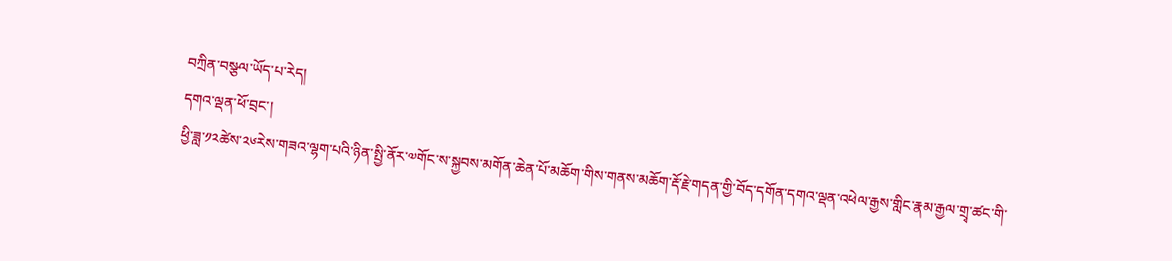བཀྲིན་བསྩལ་ཡོད་པ་རེད།
དགའ་ལྡན་ཕོ་བྲང་།
ཕྱི་ཟླ་༡༢ཚེས་༢༦རེས་གཟའ་ལྷག་པའི་ཉིན་སྤྱི་ནོར་༧གོང་ས་སྐྱབས་མགོན་ཆེན་པོ་མཆོག་གིས་གནས་མཆོག་རྡོ་རྗེ་གདན་གྱི་བོད་དགོན་དགའ་ལྡན་འཕེལ་རྒྱས་གླིང་རྣམ་རྒྱལ་གྲྭ་ཚང་གི་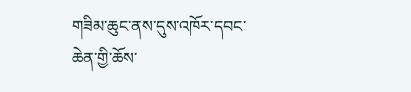གཟིམ་ཆུང་ནས་དུས་འཁོར་དབང་ཆེན་གྱི་ཆོས་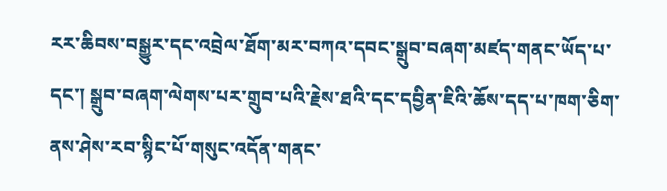རར་ཆིབས་བསྒྱུར་དང་འབྲེལ་ཐོག་མར་བཀའ་དབང་སྒྲུབ་བཞག་མཛད་གནང་ཡོད་པ་དང་། སྒྲུབ་བཞག་ལེགས་པར་གྲུབ་པའི་རྗེས་ཐའི་དང་དབྱིན་ཇིའི་ཆོས་དད་པ་ཁག་ཅིག་ནས་ཤེས་རབ་སྙིང་པོ་གསུང་འདོན་གནང་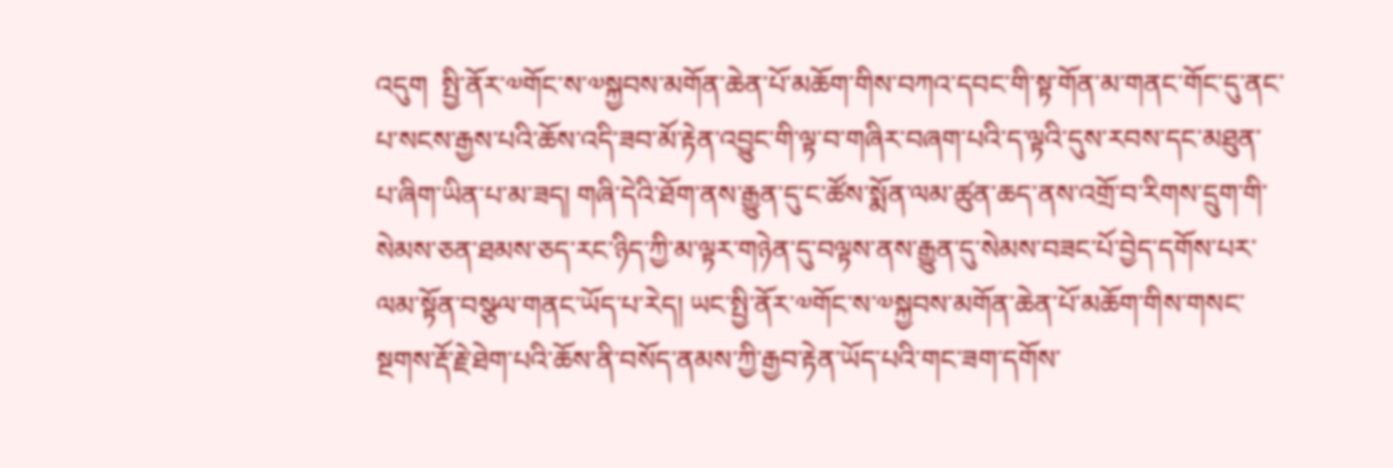འདུག  སྤྱི་ནོར་༧གོང་ས་༧སྐྱབས་མགོན་ཆེན་པོ་མཆོག་གིས་བཀའ་དབང་གི་སྟ་གོན་མ་གནང་གོང་དུ་ནང་པ་སངས་རྒྱས་པའི་ཆོས་འདི་ཟབ་མོ་རྟེན་འབྱུང་གི་ལྟ་བ་གཞིར་བཞག་པའི་ད་ལྟའི་དུས་རབས་དང་མཐུན་པ་ཞིག་ཡིན་པ་མ་ཟད། གཞི་དེའི་ཐོག་ནས་རྒྱུན་དུ་ང་ཚོས་སྨོན་ལམ་ཚུན་ཆད་ནས་འགྲོ་བ་རིགས་དྲུག་གི་སེམས་ཅན་ཐམས་ཅད་རང་ཉིད་ཀྱི་མ་ལྟར་གཉེན་དུ་བལྟས་ནས་རྒྱུན་དུ་སེམས་བཟང་པོ་བྱེད་དགོས་པར་ལམ་སྟོན་བསྩལ་གནང་ཡོད་པ་རེད། ཡང་སྤྱི་ནོར་༧གོང་ས་༧སྐྱབས་མགོན་ཆེན་པོ་མཆོག་གིས་གསང་སྔགས་རྡོ་རྗེ་ཐེག་པའི་ཆོས་ནི་བསོད་ནམས་ཀྱི་རྒྱབ་རྟེན་ཡོད་པའི་གང་ཟག་དགོས་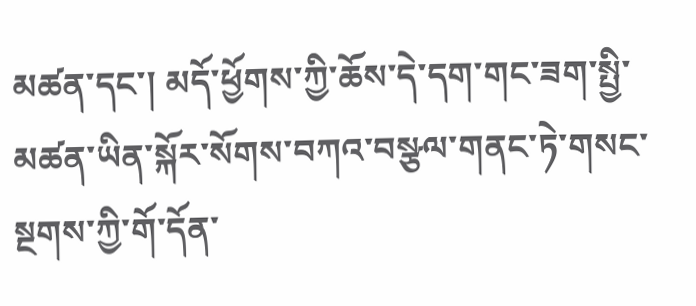མཚན་དང་། མདོ་ཕྱོགས་ཀྱི་ཆོས་དེ་དག་གང་ཟག་སྤྱི་མཚན་ཡིན་སྐོར་སོགས་བཀའ་བསྩལ་གནང་ཏེ་གསང་སྔགས་ཀྱི་གོ་དོན་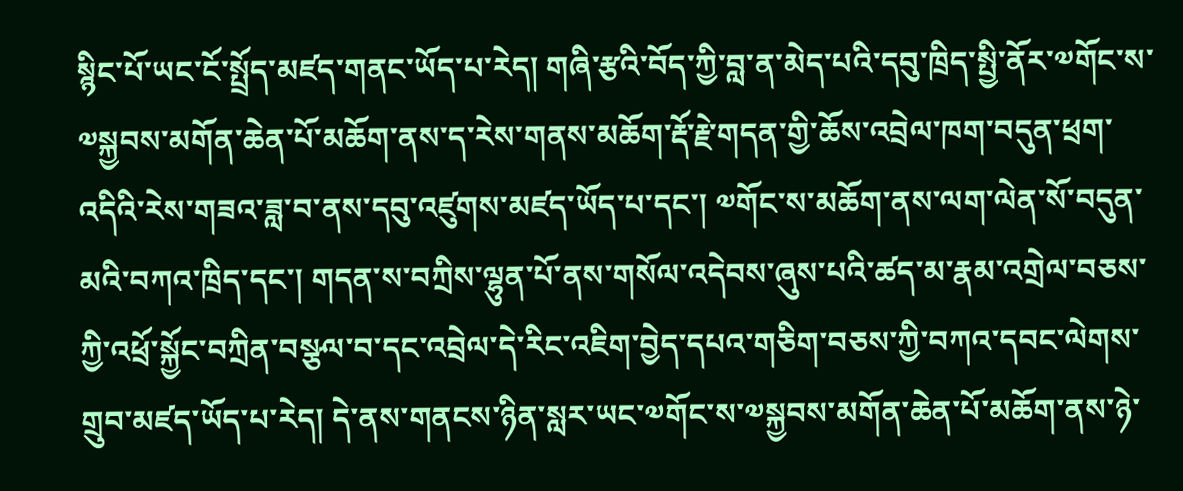སྙིང་པོ་ཡང་ངོ་སྤྲོད་མཛད་གནང་ཡོད་པ་རེད། གཞི་རྩའི་བོད་ཀྱི་བླ་ན་མེད་པའི་དབུ་ཁྲིད་སྤྱི་ནོར་༧གོང་ས་༧སྐྱབས་མགོན་ཆེན་པོ་མཆོག་ནས་ད་རེས་གནས་མཆོག་རྡོ་རྗེ་གདན་གྱི་ཆོས་འབྲེལ་ཁག་བདུན་ཕྲག་འདིའི་རེས་གཟའ་ཟླ་བ་ནས་དབུ་འཛུགས་མཛད་ཡོད་པ་དང་། ༧གོང་ས་མཆོག་ནས་ལག་ལེན་སོ་བདུན་མའི་བཀའ་ཁྲིད་དང་། གདན་ས་བཀྲིས་ལྷུན་པོ་ནས་གསོལ་འདེབས་ཞུས་པའི་ཚད་མ་རྣམ་འགྲེལ་བཅས་ཀྱི་འཕྲོ་སྐྱོང་བཀྲིན་བསྩལ་བ་དང་འབྲེལ་དེ་རིང་འཇིག་བྱེད་དཔའ་གཅིག་བཅས་ཀྱི་བཀའ་དབང་ལེགས་གྲུབ་མཛད་ཡོད་པ་རེད། དེ་ནས་གནངས་ཉིན་སླར་ཡང་༧གོང་ས་༧སྐྱབས་མགོན་ཆེན་པོ་མཆོག་ནས་ཉེ་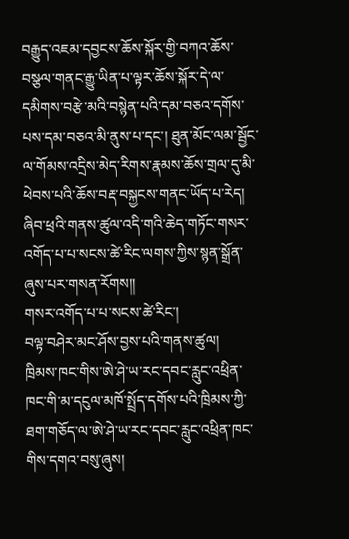བརྒྱུད་འཇམ་དབྱངས་ཆོས་སྐོར་གྱི་བཀའ་ཆོས་བསྩལ་གནང་རྒྱུ་ཡིན་པ་ལྟར་ཆོས་སྐོར་དེ་ལ་དམིགས་བརྩེ་མའི་བསྙེན་པའི་དམ་བཅའ་དགོས་པས་དམ་བཅའ་མི་ནུས་པ་དང་། ཐུན་མོང་ལམ་སྦྱོང་ལ་གོམས་འདྲིས་མེད་རིགས་རྣམས་ཆོས་གྲལ་དུ་མི་ཕེབས་པའི་ཆོས་བརྡ་བསྐྱངས་གནང་ཡོད་པ་རེད། ཞིབ་ཕྲའི་གནས་ཚུལ་འདི་གའི་ཆེད་གཏོང་གསར་འགོད་པ་པ་སངས་ཚེ་རིང་ལགས་ཀྱིས་སྙན་སྒྲོན་ཞུས་པར་གསན་རོགས༎
གསར་འགོད་པ་པ་སངས་ཚེ་རིང་།
བལྟ་བཤེར་མང་ཤོས་བྱས་པའི་གནས་ཚུལ།
ཁྲིམས་ཁང་གིས་ཨེ་ཤེ་ཡ་རང་དབང་རླུང་འཕྲིན་ཁང་གི་མ་དངུལ་མཁོ་སྤྲོད་དགོས་པའི་ཁྲིམས་ཀྱི་ཐག་གཅོད་ལ་ཨེ་ཤེ་ཡ་རང་དབང་རླུང་འཕྲིན་ཁང་གིས་དགའ་བསུ་ཞུས།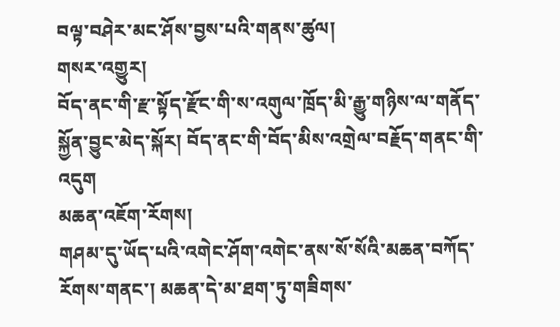བལྟ་བཤེར་མང་ཤོས་བྱས་པའི་གནས་ཚུལ།
གསར་འགྱུར།
བོད་ནང་གི་རྫ་སྟོད་རྫོང་གི་ས་འགུལ་ཁྲོད་མི་རྒྱུ་གཉིས་ལ་གནོད་སྐྱོན་བྱུང་མེད་སྐོར། བོད་ནང་གི་བོད་མིས་འགྲེལ་བརྗོད་གནང་གི་འདུག
མཆན་འཇོག་རོགས།
གཤམ་དུ་ཡོད་པའི་འགེང་ཤོག་འགེང་ནས་སོ་སོའི་མཆན་བཀོད་རོགས་གནང་། མཆན་དེ་མ་ཐག་ཏུ་གཟིགས་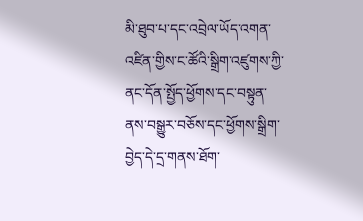མི་ཐུབ་པ་དང་འབྲེལ་ཡོད་འགན་འཛིན་གྱིས་ང་ཚོའི་སྒྲིག་འཛུགས་ཀྱི་ནང་དོན་སྤྱོད་ཕྱོགས་དང་བསྟུན་ནས་བསྒྱུར་བཅོས་དང་ཕྱོགས་སྒྲིག་བྱེད་དེ་དྲ་གནས་ཐོག་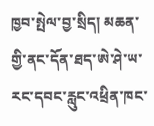ཁྱབ་སྤེལ་བྱ་སྲིད། མཆན་གྱི་ནང་དོན་ཐད་ཨེ་ཤེ་ཡ་རང་དབང་རླུང་འཕྲིན་ཁང་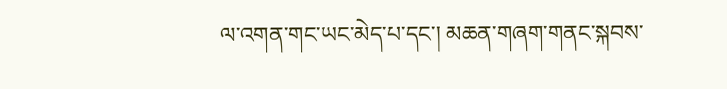ལ་འགན་གང་ཡང་མེད་པ་དང་། མཆན་གཞག་གནང་སྐབས་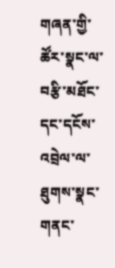གཞན་གྱི་ཚོར་སྣང་ལ་བརྩི་མཐོང་དང་དངོས་འབྲེལ་ལ་ཐུགས་སྣང་གནང་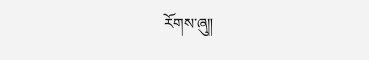རོགས་ཞུ༎